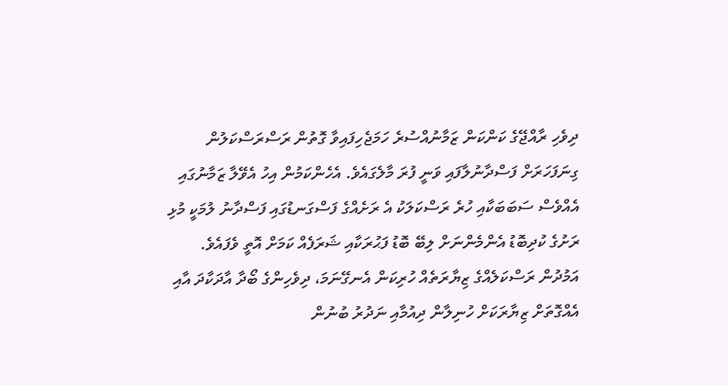ދިވެހި ރާއްޖޭގެ ކަންކަން ޒަމާނުއްސުރެ ހަމަޖެހިފައިވާ ގޮތުން ރަސްރަސްކަލުން ގިނަފަހަރަށް ފަސްދާނުލާފައި ވަނީ ފުރަ މާލެގައެވެ. އެހެންކަމުން އިހު އެވޭލާ ޒަމާނުގައި އެއްވެސް ސަބަބަކާއި ހުރެ ރަސްކަލަކު އެ ރަށެއްގެ ފަސްގަނޑުގައި ފަސްދާނު ލުމަކީ މުޅި ރަށުގެ ކުދިބޮޑު އެންމެންނަށް ލިބޭ ބޮޑު ފަޙުރަކާއި ޝަރަފެއް ކަމަށް އޮތީ ވެފައެވެ. އަމުދުން ރަސްކަލެއްގެ ޒިޔާރަތެއް ހުރިކަން އެނގޭނަމަ، ދިވެހިންގެ ބޯދާ އާދަކާދަ އާއި އެއްގޮތަށް ޒިޔާރަކަށް ހުނިލާން ދިއުމާއި ނަދުރު ބުނުން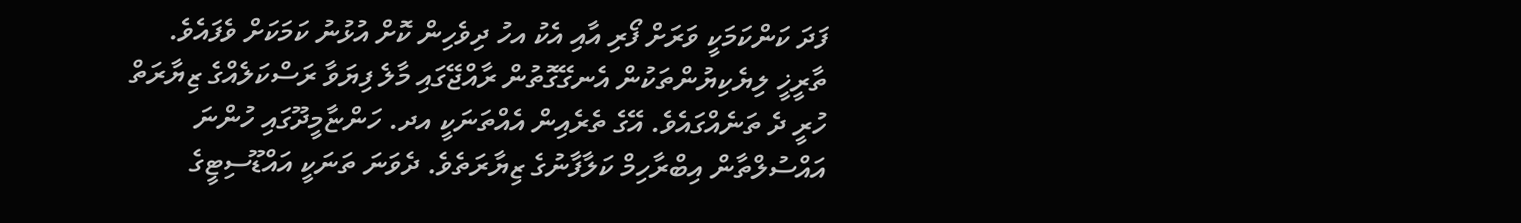ފަދަ ކަންކަމަކީ ވަރަށް ފޯރި އާއި އެކު އހު ދިވެހިން ކޮށް އުޅުނު ކަމަކަށް ވެފައެވެ.
ތާރީޚީ ލިޔެކިޔުންތަކުން އެނގޭގޮތުން ރާއްޖޭގައި މާލެ ފިޔަވާ ރަސްކަލެއްގެ ޒިޔާރަތް ހުރީ ދެ ތަނެއްގައެވެ. އޭގެ ތެރެއިން އެއްތަނަކީ އދ. ހަންޏާމީދޫގައި ހުންނަ އައްސުލްތާން އިބްރާހިމް ކަލާފާނުގެ ޒިޔާރަތެވެ. ދެވަނަ ތަނަކީ އައްޑޫސިޓީގެ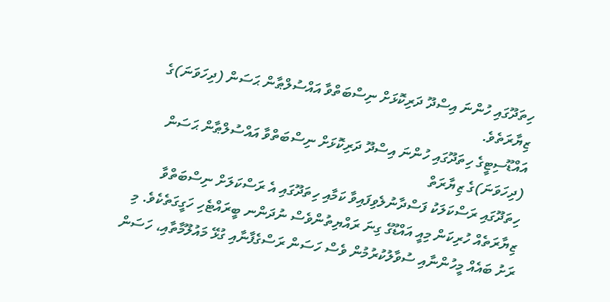ހިތަދޫގައި ހުންނަ އިސްދޫ ދަރިކޮޅަށް ނިސްބަތްވާ އައްސުލްޠާން ޙަސަން (ދިހަވަނަ)ގެ ޒިޔާރަތެވެ.
އައްޑޫސިޓީގެ ހިތަދޫގައި ހުންނަ އިސްދޫ ދަރިކޮޅަށް ނިސްބަތްވާ އައްސުލްޠާން ޙަސަން (ދިހަވަނަ)ގެ ޒިޔާރަތް
ހިތަދޫގައި ރަސްކަލަކު ފަސްދާނުލެވިފައިވާ ކަމާއި ހިތަދޫގައި އެ ރަސްކަލަށް ނިސްބަތްވާ ޒިޔާރަތެއް ހުރިކަން މިއީ އައްޑޫގެ ގިނަ ރައްޔިތުންވެސް ނުދަންނ ބީރައްޓެހި ހަގީގަތެކެވެ. މި ރަށު ބައެއް މީހުންނާއި ސުވާލުކުރުމުން ވެސް ހަސަން ރަސްގެފާނާއި ގުޅޭ މައުލޫމާތާއި، ހަސަން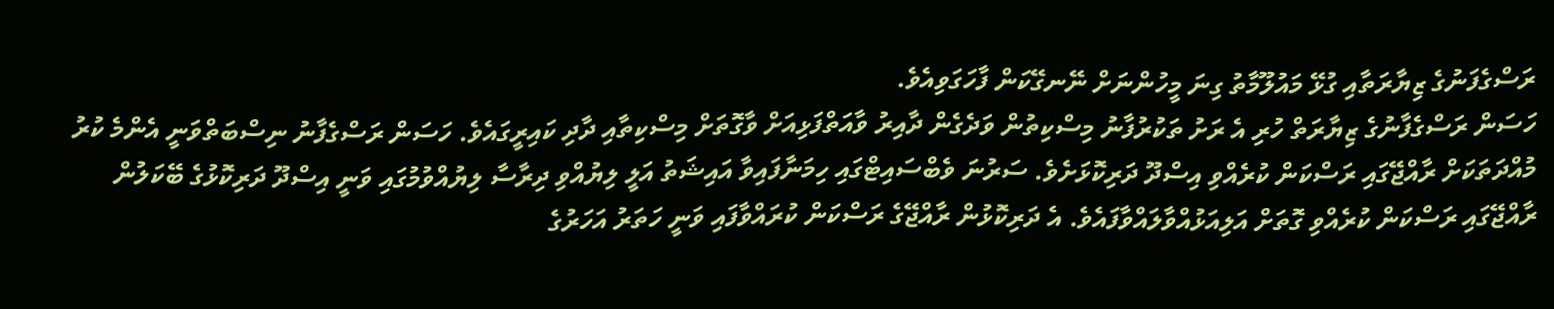ރަސްގެފަނުގެ ޒިޔާރަތާއި ގުޅޭ މައުލޫމާތު ގިނަ މީހުންނަށް ނޭނގޭކަން ފާހަގަވިއެވެ.
ހަސަން ރަސްގެފާނުގެ ޒިޔާރަތް ހުރި އެ ރަށު ތަކުރުފާނު މިސްކިތުން ވަދެގެން ދާއިރު ވާއަތްފަޅިއަށް ވާގޮތަށް މިސްކިތާއި ދާދި ކައިރީގައެވެ. ހަސަން ރަސްގެފާނު ނިސްބަތްވަނީ އެންމެ ކުރު މުއްދަތަކަށް ރާއްޖޭގައި ރަސްކަން ކުރެއްވި އިސްދޫ ދަރިކޮޅަށެވެ. ސަރުނަ ވެބްސައިޓްގައި ހިމަނާފައިވާ އައިޝަތު އަލީ ލިޔުއްވި ދިރާސާ ލިޔުއްވުމުގައި ވަނީ އިސްދޫ ދަރިކޮޅުގެ ބޭކަލުން ރާއްޖޭގައި ރަސްކަން ކުރެއްވި ގޮތަށް އަލިއަޅުއްވާލައްވާފައެވެ. އެ ދަރިކޮޅުން ރާއްޖޭގެ ރަސްކަން ކުރައްވާފައި ވަނީ ހަތަރު އަހަރުގެ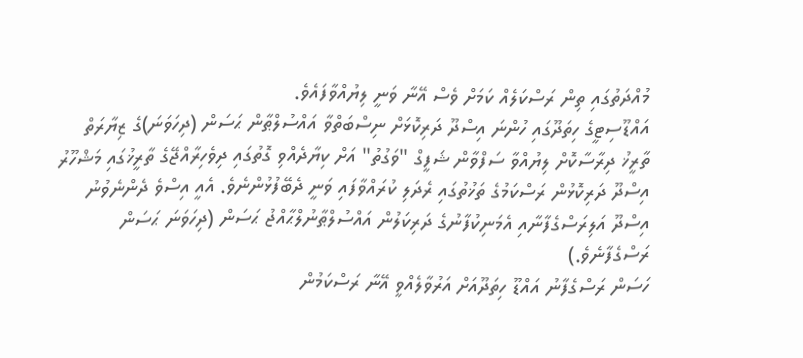މުއްދަތުގައި ތިން ރަސްކަލެއް ކަމަށް ވެސް އޭނާ ވަނީ ލިޔުއްވާފައެވެ.
އައްޑޫސިޓީގެ ހިތަދޫގައި ހުންނަ އިސްދޫ ދަރިކޮޅަށް ނިސްބަތްވާ އައްސުލްޠާން ޙަސަން (ދިހަވަނަ)ގެ ޒިޔާރަތް
ތާރީޚު ދިރާސާކޮށް ލިޔުއްވާ ސަފްވާން ޝަފީގް "ވަގުތު" އަށް ކިޔާދެއްވި ގޮތުގައި ދިވެހިރާއްޖޭގެ ތާރީޚުގައި މަޝްހޫރު އިސްދޫ ދަރިކޮޅުން ރަސްކަމުގެ ތަޚުތުގައި ރެދަލި ކުރައްވާފައި ވަނީ ދެބޭފުޅުންނެވެ. އެއީ އިސްވެ ދެންނެވުނު އިސްދޫ އަލިރަސްގެފާނާއި އެމަނިކުފާނުގެ ދަރިކަލުން އައްސުލްޠާނުލްޙާއްޖު ޙަސަން (ދިހަވަނަ ޙަސަން ރަސްގެފާނެވެ.)
ހަސަން ރަސްގެފާނު އައްޑޫ ހިތަދޫއަށް އަރުވާލެއްވީ އޭނާ ރަސްކަމުން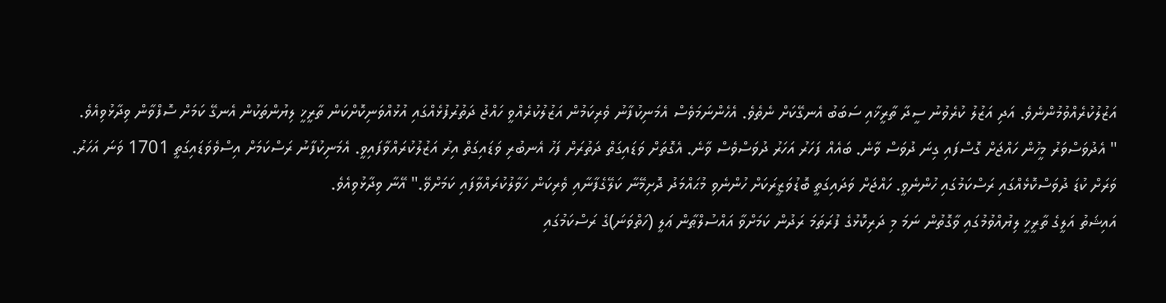އަޒުލުކުރެއްވުމުންނެވެ. އަދި އަޒުލު ކުރެވުނު ސީދާ ތާރީޚާއި ސަބަބު އެނގޭކަށް ނެތެވެ. އެހެންނަމަވެސް އެމަނިކުފާނު ވެރިކަމުން އަޒުލުކުރެއްވީ ހައްޖު ދަތުރުފުޅެއްގައި އުޅުއްވަނިކޮށްކަން ތާރީޚީ ލިޔުންތަކުން އެނގޭ ކަމަށް ސޮފްވާން ވިދާޅުވިއެވެ.
" އެދުވަސްވަރު މީހުން ހައްޖަށް ގޮސްފައި ގިނަ ދުވަސް ވާނެ. ބައެއް ފަހަރު އަހަރު ދުވަސްވެސް ވާނެ. އެގޮތަށް ވަޑައިގަތް ދަތުރަށް ފަހު އެނބުރި ވަޑައިގަތް އިރު އަޒުލުކުރައްވާފައިވީ. އެމަނިކުފާނު ރަސްކަމަށް އިސްވެވަޑައިގަތީ 1701 ވަނަ އަހަރު. ވަރަށް ކުޑަ ދުވަސްކޮޅެއްގައި ރަސްކަމުގައި ހުންނެވީ. ހައްޖަށް ވަދައިގަތީ ބޮޑުވަޒީރަކަށް ހުންނެވި މުޙައްމަދު ދޮށިމޭނާ ކަލޭގެފާނާއި ވެރިކަން ހަވާލުކުރައްވާފައި ކަމަށްވޭ." އޭނާ ވިދާޅުވިއެވެ.
އައިޝަތު އަލީގެ ތާރީޚީ ލިޔުއްވުމުގައި ވާގޮތުން ނަމަ މި ދަރިކޮޅުގެ ފުރަތަމަ ރަދުން ކަމަށްވާ އައްސުލްޠާން ޢަލީ (ހަތްވަނަ)ގެ ރަސްކަމުގައި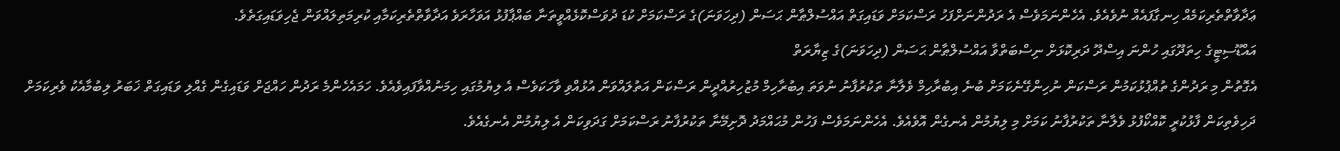ޢަދާވާތްތެރިކަމެއް ހިނގާފައެއް ނުވެއެވެ. އެހެންނަމަވެސް އެ ރަދުންނަށްފަހު ރަސްކަމަށް ވަޑައިގަތް އައްސުލްޠާން ޙަސަން (ދިހަވަނަ)ގެ ރަސްކަމަށް ކުޑަ ދުވަސްކޮޅެއްވީތަނާ ބައްޕާފުޅު އަވަހާރަވެ އަދާވާތްތެރިކަމާއި ކުރިމަތިލައްވަން ޖެހިވަޑައިގަތެވެ.
އައްޑޫސިޓީގެ ހިތަދޫގައި ހުންނަ އިސްދޫ ދަރިކޮޅަށް ނިސްބަތްވާ އައްސުލްޠާން ޙަސަން (ދިހަވަނަ)ގެ ޒިޔާރަތް
އެގޮތުން މި ރަދުންގެ ތުއްޕުޅުކަމުން ރަސްކަން ނުހިންގޭނެކަމަށް ބުނެ އިބުރާހިމް ވެލާނާ ތަކުރުފާނު ނުވަތަ އިބުރާހިމް މުޒުހިރުއްދީން ރަސްކަން އަތުލައްވަން އުޅުއްވި ވާހަކަވެސް އެ ލިޔުމުގައި ހިމަނުއްވާފައިވެއެވެ. ހަމައެހެންމެ ރަދުން ހައްޖަށް ވަޑައިގެން ގެއްލި ވަޑައިގަތް ޚަބަރު ލިބުމާއެކު ވެރިކަމަށް ދަހިވެތިކަން ފާޅުކުރީ ކޮއްކޯފުޅު ވެލާނާ ތަކުރުފާނު ކަމަށް މި ލިޔުމުން އެނގެން އޮވެއެވެ. އެހެންނަމަވެސް ފަހުން މުޙައްމަދު ދޮށިމޭނާ ތަކުރުފާނު ރަސްކަމަށް ގަދަވިކަން އެ ލިޔުމުން އެނގެއެވެ.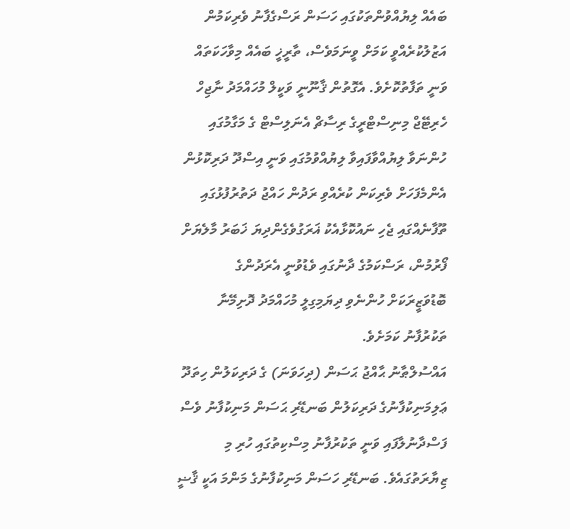ބައެއް ލިޔުއްވުންތަކުގައި ހަސަން ރަސްގެފާނު ވެރިކަމުން އަޒުލުކުރެއްވީ ކަމަށް ވީނަމަވެސް، ތާރީޚީ ބައެއް މިވާހަކަތައް ވަނީ ތަފާތުކޮށެވެ. އެގޮތުން ޤާނޫނީ ވަކީލް މުހައްމަދު ނާޖިހް ހެރިޓޭޖް މިނިސްޓްރީގެ ރިސާޗް އެނަލިސްޓް ގެ މަގާމުގައި ހުންނަވާ ލިޔުއްވާފައިވާ ލިޔުއްވުމުގައި ވަނީ އިސްދޫ ދަރިކޮޅުން އެންމެފަހަށް ވެރިކަން ކުރެއްވި ރަދުން ހައްޖު ދަތުރުފުޅުގައި ތޫފާނެއްގައި ޖެހި ނައުކޮޅާއެކު ޣަރަގުވެގެންދިޔަ ޚަބަރު މާލެޔަށް ފޯރުމުން، ރަސްކަމުގެ ދާނުގައި ވެޑުވުނީ އެރަދުންގެ ބޮޑުވަޒީރަކަށް ހުންނެވި ދިޔަމިގިލީ މުހައްމަދު ދޮށިމޭނާ ތަކުރުފާނު ކަމަށެވެ.
އައްސުލްޠާނު ޙާއްޖު ޙަސަން (ދިހަވަނަ) ގެ ދަރިކަލުން ހިތަދޫ ޢަލިމަނިކުފާނުގެ ދަރިކަލުން ބަނޑޭރި ޙަސަން މަނިކުފާނު ވެސް ފަސްދާނުލާފައި ވަނީ ތަކުރުފާނު މިސްކިތުގައި ހުރި މި ޒިޔާރަތުގައެވެ. ބަނޑޭރި ހަސަން މަނިކުފާނުގެ މަންމަ އަކީ ޤާޟީ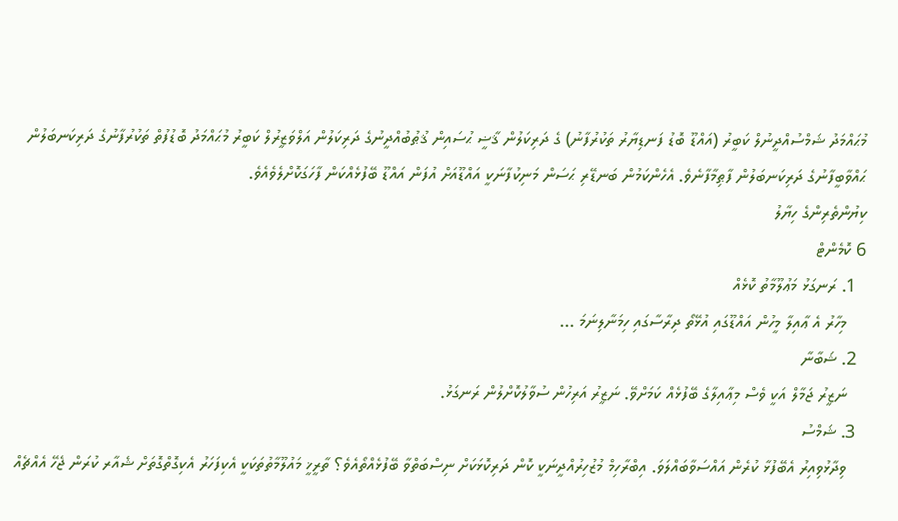މުޙައްމަދު ޝަމްސުއްދީނުލް ކަބީރު (އައްޑޫ ބޮޑު ފަނޑިޔާރު ތަކުރުފާނު) ގެ ދަރިކަލުން ޤާޟީ ޙުސައިން ޤުޠުބުއްދީނުގެ ދަރިކަލުން އަލްވަޒީރުލް ކަބީރު މުޙައްމަދު ބޮޑުފުތް ތަކުރުފާނުގެ ދަރިކަނބަލުން ޙައްވާބީފާނުގެ ދަރިކަނބަލުން ފާޠިމާފާނެވެ. އެހެންކަމުން ބަނޑޭރި ޙަސަން މަނިކުފާނަކީ އައްޑޫއަށް އުފަން އައްޑޫ ބޭފުޅެއްކަން ފާހަގަކޮށްލެވެއެވެ.
ކިޔުންތެރިންގެ ހިޔާލު
6 ކޮމެންޓް
  1. ރަނގަޅު މަޢުލޫމާތު ކޮޅެއް
    މިހާރު އެ ޢާއިލާ މީހުން އައްޑޫގައި އުޅޭތޯ ދިރާސާގައި ހިމަނާލިނަމަ ...
  2. ޝަބާނާ
    ނަޒީރު ޖަމާލް އަކީ ވެސް މިޢާއިލާގެ ބޭފުޅެއް ކަމަށްވޭ. ނަޒީރު އަރިހުން ސުވާލުކޮށްލުން ރަނގަޅު.
  3. ޝަމްސު
    ވިދާޅުވިއިރު އެބޭފުޅާ ކުރެން އައްސަވާބައްލަވަ. އިބްރާހިމް މުޒުހިރުއްދީނަކީ ކޮން ދަރިކޮޅަކަށް ނިސްބަތްވާ ބޭފުޅެއްތޯއެވެ؟ ތާރީޚީ މައުލޫމާތުތަކަކީ އެކިފަހަރު އެކިގޮތްގޮތަށް ޝެއާރ ކުރަން ޖެހޭ އެއްޗެއް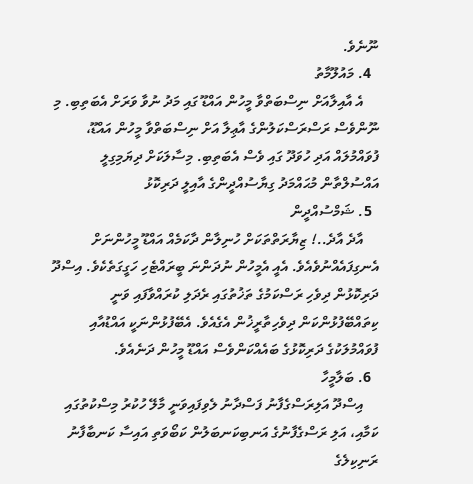ނޫނެވެ.
  4. މައުލޫމާތު
    އެ އާއިލާއަށް ނިސްބަތްވާ މީހުން އައްޑޫ ގައި މަދު ނުވާ ވަރަށް އެބަތިބި. މި ނޫންވެސް ރަސްރަސްކަލުންގެ އާޢިލާ އަށް ނިސްބަތްވާ މީހުން އައްޑޫ، ފުވައްމުލައް އަދި ހުވަދޫ ގައި ވެސް އެބަތިބި. މިސާލަކަށް ދިޔަމިގިލީ އައްސުލްތާން މުޙައްމަދު ގިޔާސުއްދީންގެ އާއިލީ ދަރިކޮޅު
  5. ޝަމްސުއްދީން
    އާދެ އާދެ..! ޒިޔާރަތްތަކަށް ހުނިލާން ދާކަމެއް އައްޑޫ މީހުންނަށް އެނގިފައެއްނުވެއެވެ. އެއީ އެމީހުން ނުދަންނަ ބީރައްޓެހި ހަގީގަތެކެވެ. އިސްދޫ ދަރިކޮޅުން ދިވެހި ރަސްކަމުގެ ތަޚުތުގައި ރެދަލި ކުރައްވާފައި ވަނީ ކިތައްބޭފުޅުންކަން ދިވެހިތާރީޚުން އެގެއެވެ. އެބޭފުޅުންނަކީ އައްޑުއާއި ފުވައްމުލަކުގެ ދަރިކޮޅުގެ ބައެއްކަންވެސް އައްޑޫ މީހުން ދަނެއެވެ.
  6. ބަލާމީހާ
    އިސްދޫ އަލިރަސްގެފާނު ފަސްދާނު ލެވިފައިވަނީ މާލޭ ހުކުރު މިސްކުތުގައި ކަމާއި، އަލި ރަސްގެފާނުގެ އަނބިކަނބަލުން ކަބޯވަތި އައިސާ ކަނބާފާނު ރަނިކިލެގެ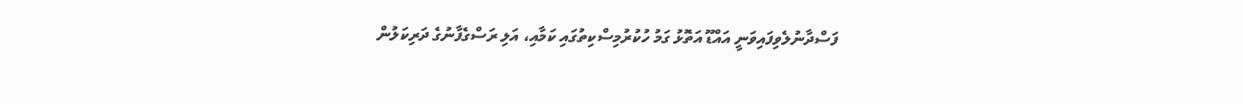ފަސްދާނުލެވިފައިވަނީ އައްޑޫ އަތޮޅު ގަމު ހުކުރުމިސްކިތުގައި ކަމާއި، އަލި ރަސްގެފާނުގެ ދަރިކަލުން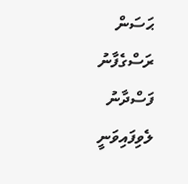ޙަސަން ރަސްގެފާނު ފަސްދާނު ލެވިފައިވަނީ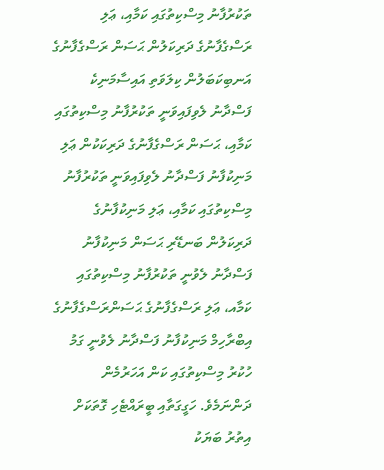ތަކުރުފާނު މިސްކިތުގައި ކަމާއި، ޢަލި ރަސްގެފާނުގެ ދަރިކަލުން ޙަސަން ރަސްގެފާނުގެ އަނބިކަބަލުން ކިލަވަތި އައިސާމަނިކެ ފަސްދާނު ލެވިފައިވަނީ ތަކުރުފާނު މިސްކިތުގައި ކަމާއި، ޙަސަން ރަސްގެފާނުގެ ދަރިކަކުން ޢަލި މަނިކުފާނު ފަސްދާނު ލެވިފައިވަނީ ތަކުރުފާނު މިސްކިތުގައި ކަމާއި، ޢަލި މަނިކުފާނުގެ ދަރިކަލުން ބަނޑޭރި ޙަސަން މަނިކުފާނު ފަސްދާނު ލެވުނީ ތަކުރުފާނު މިސްކިތުގައި ކަމާއ، ޢަލި ރަސްގެފާނުގެ ޙަސަންރަސްގެފާނުގެ އިބްރާހިމް މަނިކުފާނު ފަސްދާނު ލެވުނީ ގަމު ހުކުރު މިސްކިތުގައި ކަން އަހަރުމެން ދަންނަމެވެ. ހަގީގަތާއި ބީރައްޓެހި ގޮތަކަށް އިތުރު ބަޔަކު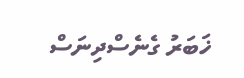ޚަބަރު ގެނެސްދިނަސް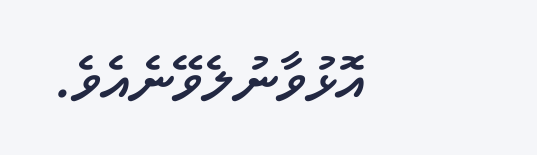އޮޅުވާނުލެވޭނެއެވެ.